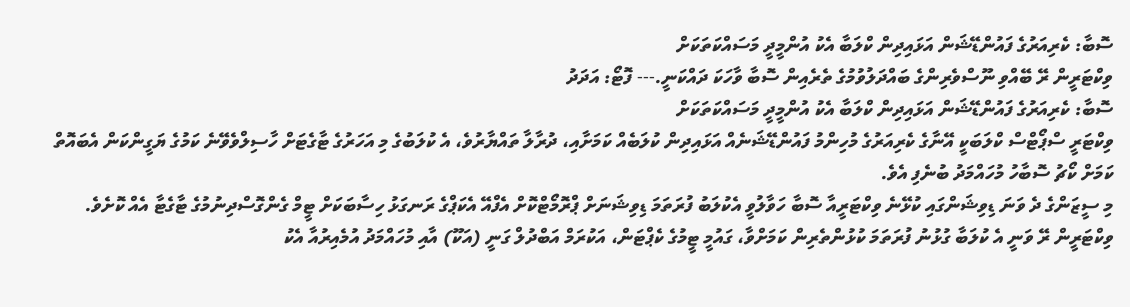ސޮބާ: ކެރިއަރުގެ ފައުންޑޭޝަން އަޅައިދިން ކްލަބާ އެކު އުންމީދީ މަސައްކަތަކަށް
ވިކްޓަރީން ރޭ ބޭއްވި ނޫސްވެރިންގެ ބައްދަލުވުމުގެ ތެރެއިން ސޮބާ ވާހަކަ ދައްކަނީ.--- ފޮޓޯ: އަދަދު
ސޮބާ: ކެރިއަރުގެ ފައުންޑޭޝަން އަޅައިދިން ކްލަބާ އެކު އުންމީދީ މަސައްކަތަކަށް
ވިކްޓަރީ ސްޕޯޓްސް ކްލަބަކީ އޭނާގެ ކެރިއަރުގެ މުހިންމު ފައުންޑޭޝަނެއް އަޅައިދިން ކުލަބެއް ކަމަށާއި، ދުރާލާ ތައްޔާރުވެ، އެ ކުލަބުގެ މި އަހަރުގެ ޓާގެޓަށް ހާސިލްވެވޭނެ ކަމުގެ ޔަގީންކަން އެބައޮތް ކަމަށް ކޯޗު ސޮބާހު މުހައްމަދު ބުނެފި އެވެ.
މި ސީޒަންގެ ދެ ވަނަ ޑިވިޝަންގައި ކުޅޭނެ ވިކްޓަރީއާ ސޮބާ ހަވާލުވީ އެކުލަބު ފުރަތަމަ ޑިވިޝަނަށް ޕްރޮމޯޓްކޮށް އެފްއޭ އެކަޕްގެ ރަނގަޅު ހިސާބަކަށް ޓީމް ގެންގޮސްދިނުމުގެ ޓާގެޓާ އެއް ކޮށެވެ. ވިކްޓަރީން ރޭ ވަނީ އެ ކުލަބާ ގުޅުނު ފުރަތަމަ ކުޅުންތެރިން ކަމަށްވާ، ގައުމީ ޓީމުގެ ކެޕްޓަން، އަކުރަމް އަބްދުލް ގަނީ (އަކޫ) އާއި މުހައްމަދު އުމެއިރުއާ އެކު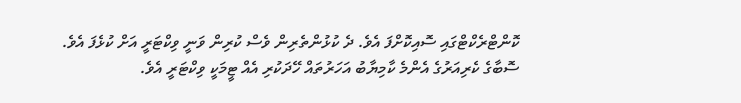ކޮންޓްރެކްޓްގައި ސޮއިކޮށްފަ އެވެ. ދެ ކުޅުންތެރިން ވެސް ކުރިން ވަނީ ވިކްޓަރީ އަށް ކުޅެފަ އެވެ.
ސޮބާގެ ކެރިއަރުގެ އެންމެ ކާމިޔާބު އަހަރުތައް ހޭދަކުރި އެއް ޓީމަކީ ވިކްޓަރީ އެވެ.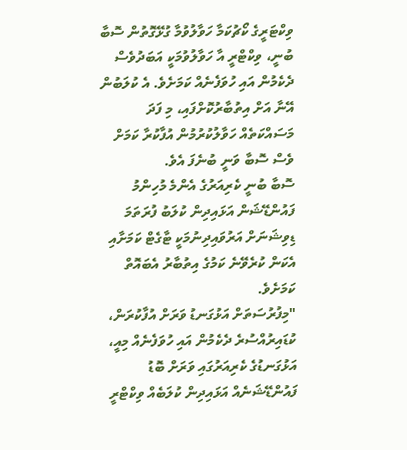ވިކްޓަރީގެ ކޯޗުކަމާ ހަވާލުވުމާ ގުޅޭގޮތުން ސޮބާ ބުނީ، ވިކްޓްރީ އާ ހަވާލުވުމަކީ އަބަދުވެސް ދެކެމުން އައި ހުވަފެނެއް ކަމަށެވެ. އެ ކުލަބުން އޭނާ އަށް އިތުބާރުކޮށްފައި، މި ފަދަ މަސައްކަތެއް ހަވާލުކުރުމުން އުފާކުރާ ކަމަށް ވެސް ސޮބާ ވަނީ ބުނެފަ އެވެ.
ސޮބާ ބުނީ ކެރިއަރުގެ އެންމެ މުހިންމު ފައުންޑޭޝަން އަޅައިދިން ކުލަބު ފުރަތަމަ ޑިވިޝަނަށް އަރުވައިދިނުމަކީ ޓާގެޓް ކަމަށާއި އެކަން ކުރެވޭނެ ކަމުގެ އިތުބާރު އެބައޮތް ކަމަށެވެ.
"މިފުރުސަތަށް އަޅުގަނޑު ވަރަށް އުފާކުރަން، ކުޑައިރުއްސުރެ ދެކެމުން އައި ހުވަފެނެއް މިއީ، އަޅުގަނޑުގެ ކެރިއަރުގައި ވަރަށް ބޮޑު ފައުންޑޭޝަނެއް އަޅައިދިން ކުލަބެއް ވިކްޓްރީ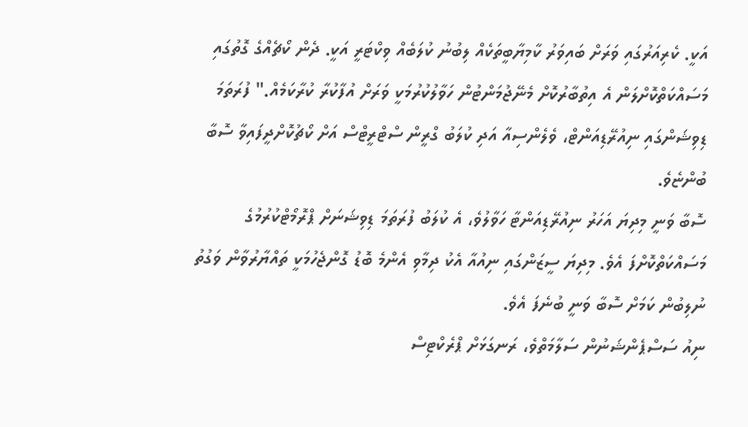އަކީ. ކެރިއަރުގައި ވަރަށް ބައިވަރު ކާމިޔާބީތަކެއް ލިބުނު ކުލަބެއް ވިކްޓަރީ އަކީ. ދެން ކޯޗެއްގެ ގޮތުގައި މަސައްކަތްކޮށްލަން އެ އިތުބާރުކޮށް މެނޭޖުމަންޓުން ހަވާލުކުރުމަކީ ވަރަށް އުފާކުރާ ކުރާކަމެއް." ފުރަތަމަ ޑިވިޝަންގައި ނިއުރޭޑިއަންޓް، ވެލެންސިއާ އަދި ކުލަބު ގްރީން ސްޓްރީޓްސް އަށް ކޯޗުކޮށްދީފައިވާ ސޮބާ ބުންޏެވެ.
ސޮބާ ވަނީ މިދިޔަ އަހަރު ނިއުރޭޑިއަންޓާ ހަވާލުވެ، އެ ކުލަބު ފުރަތަމަ ޑިވިޝަނަށް ޕްރޮމޯޓްކުރުމުގެ މަސައްކަތްކޮށްފަ އެވެ. މިދިޔަ ސީޒަންގައި ނިއުއާ އެކު ދިމާވި އެންމެ ބޮޑު ގޮންޖެހުމަކީ ތައްޔާރުވާން ވަގުތު ނުލިބުން ކަމަށް ސޮބާ ވަނީ ބުނެފަ އެވެ.
ނިއު ސަސްޕެންޝަނުން ސަލާމަތްވެ، ރަނގަޅަށް ޕްރެކްޓިސް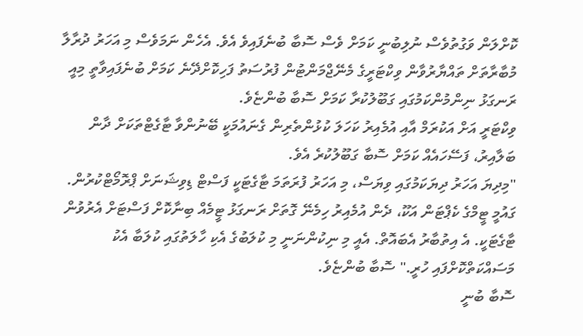ކޮށްލަން ވަގުތުވެސް ނުލިބުނީ ކަމަށް ވެސް ސޮބާ ބުނެފައިވެ އެވެ. އެހެން ނަމަވެސް މި އަހަރު ދުރާލާ މުބާރާތަށް ތައްޔާރުވާން ވިކްޓަރީގެ މެނޭޖްމަންޓުން ފުރުސަތު ފަހިކޮށްދޭނެ ކަމަށް ބުނެފައިވާތީ މިއީ ރަނގަޅު ނިންމުންކަމުގައި ގަބޫލުކުރާ ކަމަށް ސޮބާ ބުންޏެވެ.
ވިކްޓަރީ އަށް އަކުރަމް އާއި އުމެއިރު ކަހަލަ ކުޅުންތެރިން ގެނައުމަކީ ބޭނުންވާ ޓާގެޓްތަކަށް ދާން ބަލާއިރު، ފަސޭހައެއް ކަމަށް ސޮބާ ގަބޫލުކުރެ އެވެ.
"މިދިޔަ އަހަރު ދިޔަކަމުގައި ވިޔަސް، މި އަހަރު ފުރަތަމަ ޓާގެޓަކީ ފަސްޓް ޑިވިޝަނަށް ޕްރޮމޯޓްކުރުން. ގައުމީ ޓީމްގެ ކެޕްޓަން އަކޫ، ދެން އުމެއިރު ހިމެނޭ ގޮތަށް ރަނގަޅު ޓީމެއް ބިނާކޮށް ފަސްޓަށް އެރުވުން ޓާގެޓަކީ. އެ އިތުބާރު އެބައޮތް. އެއީ މި ނިކުންނަނީ މި ކުލަބުގެ އެކި ހާލަތުގައި ކުލަބާ އެކު މަސައްކަތްކޮށްފައި ހުރީ." ސޮބާ ބުންޏެވެ.
ސޮބާ ބުނީ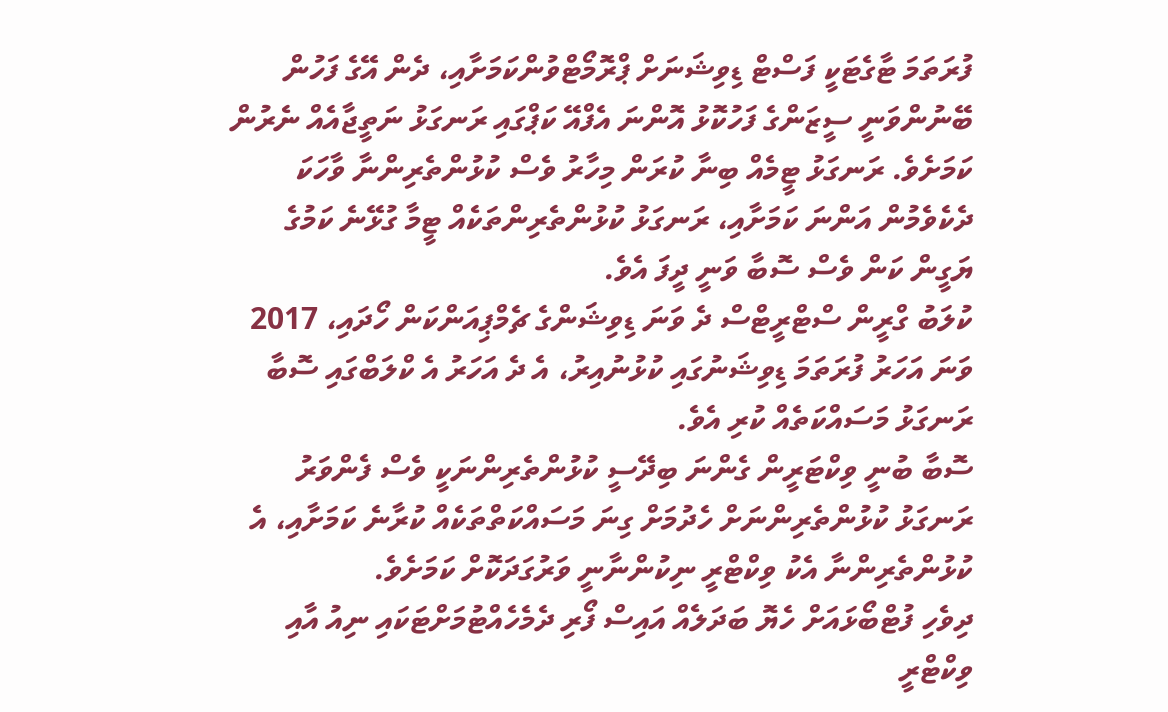ފުރަތަމަ ޓާގެޓަކީ ފަސްޓް ޑިވިޝަނަށް ޕްރޮމޯޓްވުންކަމަށާއި، ދެން އޭގެ ފަހުން ބޭނުންވަނީ ސީޒަންގެ ފަހުކޮޅު އޮންނަ އެފްއޭ ކަޕްގައި ރަނގަޅު ނަތީޖާއެއް ނެރުން ކަމަށެވެ. ރަނގަޅު ޓީމެއް ބިނާ ކުރަން މިހާރު ވެސް ކުޅުންތެރިންނާ ވާހަކަ ދެކެވެމުން އަންނަ ކަމަށާއި، ރަނގަޅު ކުޅުންތެރިންތަކެއް ޓީމާ ގުޅޭނެ ކަމުގެ ޔަގީން ކަން ވެސް ސޮބާ ވަނީ ދީފަ އެވެ.
ކުލަބު ގްރީން ސްޓްރީޓްސް ދެ ވަނަ ޑިވިޝަންގެ ޗެމްޕިއަންކަން ހޯދައި، 2017 ވަނަ އަހަރު ފުރަތަމަ ޑިވިޝަނުގައި ކުޅުނުއިރު، އެ ދެ އަހަރު އެ ކްލަބްގައި ސޮބާ ރަނގަޅު މަސައްކަތެއް ކުރި އެވެ.
ސޮބާ ބުނީ ވިކްޓަރީން ގެންނަ ބިދޭސީ ކުޅުންތެރިންނަކީ ވެސް ފެންވަރު ރަނގަޅު ކުޅުންތެރިންނަށް ހެދުމަށް ގިނަ މަސައްކަތްތަކެއް ކުރާނެ ކަމަށާއި، އެ ކުޅުންތެރިންނާ އެކު ވިކްޓްރީ ނިކުންނާނީ ވަރުގަދަކޮށް ކަމަށެވެ.
ދިވެހި ފުޓްބޯޅައަށް ހެޔޮ ބަދަލެއް އައިސް ފޯރި ދެމެހެއްޓުމަށްޓަކައި ނިއު އާއި ވިކްޓްރީ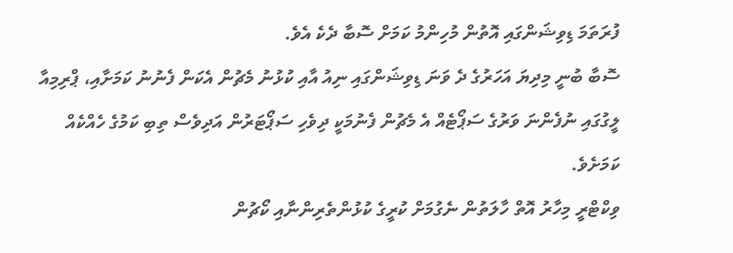ފުރަތަމަ ޑިވިޝަންގައި އޮތުން މުހިންމު ކަމަށް ސޮބާ ދެކެ އެވެ.
ސޮބާ ބުނީ މިދިޔަ އަހަރުގެ ދެ ވަނަ ޑިވިޝަންގައި ނިއު އާއި ކުޅުނު މެޗުން އެކަން ފެނުނު ކަމަށާއި، ޕްރިމިއާ ލީގުގައި ނުފެންނަ ވަރުގެ ސަޕޯޓެއް އެ މެޗުން ފެނުމަކީ ދިވެހި ސަޕޯޓަރުން އަދިވެސް ތިބި ކަމުގެ ހެއްކެއް ކަމަށެވެ.
ވިކްޓްރީ މިހާރު އޮތް ހާލަތުން ނެގުމަށް ކުރީގެ ކުޅުންތެރިންނާއި ކޯޗުން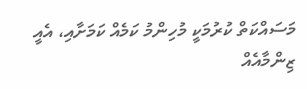މަސައްކަތް ކުރުމަކީ މުހިންމު ކަމެއް ކަމަށާއި، އެއީ ޒިންމާއެއް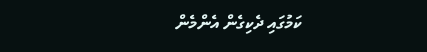ކަމުގައި ދެކިގެން އެންމެން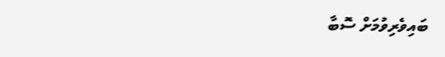ބައިވެރިވުމަށް ސޮބާ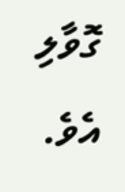ގޮވާލި އެވެ.